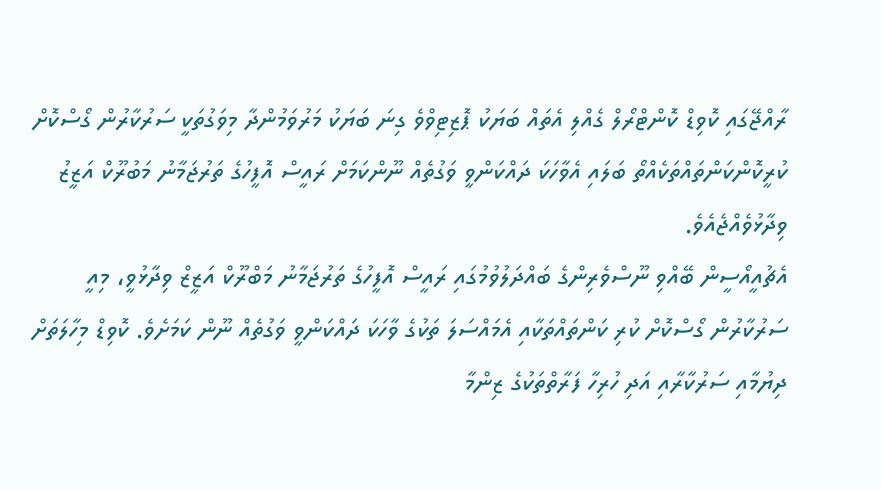ރާއްޖޭގައި ކޮވިޑް ކޮންޓްރޯލް ގެއްލި އެތައް ބަޔަކު ޕޮޒިޓިވްވެ ގިނަ ބަޔަކު މަރުވަމުންދާ މިވަގުތަކީ ސަރުކާރުން ގޯސްކޮށް ކުރީކޮންކަންތައްތަކެއްތޯ ބަލައި އެވާހަކަ ދައްކަންވީ ވަގުތެއް ނޫންކަމަށް ރައީސް އޮފީހުގެ ތަރުޖަމާނު މަބުރޫކް އަޒީޒު ވިދާޅުވެއްޖެއެވެ.
އެޗުއީއޯސީން ބޭއްވި ނޫސްވެރިންގެ ބައްދަލުވުމުގައި ރައީސް އޮފީހުގެ ތަރުޖަމާނު މަބްރޫކް އަޒީޒް ވިދާޅުވީ، މިއީ ސަރުކާރުން ގޯސްކޮށް ކުރި ކަންތައްތަކާއި އެމައްސަލަ ތަކުގެ ވާހަކަ ދައްކަންވީ ވަގުތެއް ނޫން ކަމަށެވެ. ކޮވިޑް މިހާލަތަށް ދިޔުމާއި ސަރުކާރާއި އަދި ހުރިހާ ފަރާތްތަކުގެ ޒިންމާ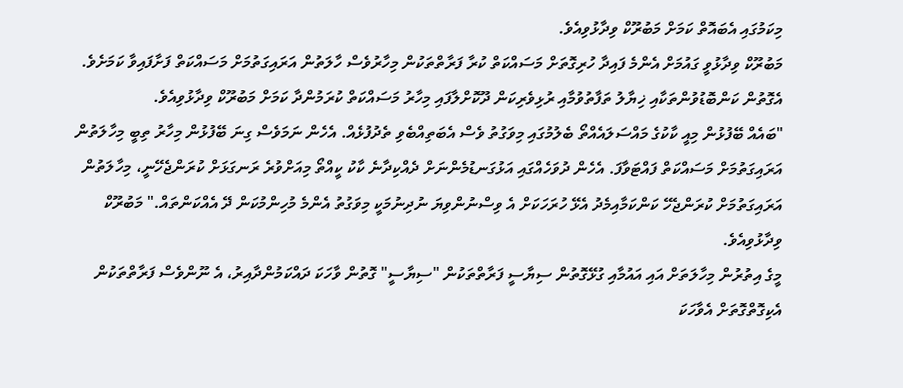މިކަމުގައި އެބައޮތް ކަމަށް މަބުރޫކް ވިދާޅުވިއެވެ.
މަބުރޫކް ވިދާޅުވީ ގައުމަށް އެންމެ ފައިދާ ހުރިގޮތަށް މަސައްކަތް ކުރާ ފަރާތްތަކުން މިހާރުވެސް ހާލަތުން އަރައިގަތުމަށް މަސައްކަތް ފަށާފައިވާ ކަމަށެވެ. އެގޮތުން ކަންބޮޑުވުންތަކާއި ޚިޔާލު ތަފާތުވުމާއި ރުޅިވެރިކަން ދޫކޮށްލާފައި މިހާރު މަސައްކަތް ކުރަމުންދާ ކަމަށް މަބުރޫކް ވިދާޅުވިއެވެ.
"ބައެއް ބޭފުޅުން މިއީ ކާކުގެ މައްސަލައެއްތޯ ބެލުމުގައި މިވަގުތު ވެސް އެބަތިއްބެވި ތެދުފުޅެއް. އެހެން ނަމަވެސް ގިނަ ބޭފުޅުން މިހާރު ތިބީ މިހާލަތުން އަރައިގަތުމަށް މަސައްކަތް ފައްޓަވާފަ. އެހެން ދުވަހެއްގައި އަޅުގަނޑުމެންނަށް ދެއްކިދާނެ ކާކު ކީއްތޯ މިއަށްވުރެ ރަނގަޅަށް ކުރަންޖެހޭނީ، މިހާލަތުން އަރައިގަތުމަށް ކުރަންޖެހޭ ކަންކަމާއިމެދު އެޅޭ ހުރަހަކަށް އެ ވިސްނުންވިޔަ ނުދިނުމަކީ މިވަގުތު އެންމެ މުހިންމުކަން ދޭ އެއްކަންތައް." މަބުރޫކް ވިދާޅުވިއެވެ.
މީގެ އިތުރުން މިހާލަތަށް އައި އައުމާއި ގުޅޭގޮތުން ސިޔާސީ ފަރާތްތަކުން "ސިޔާސީ" ގޮތުން ވާހަކަ ދައްކަމުންދާއިރު، އެ ނޫންވެސް ފަރާތްތަކުން އެކިގޮތްގޮތަށް އެވާހަކަ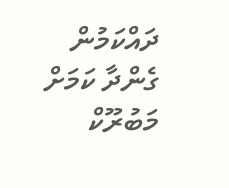ދައްކަމުން ގެންދާ ކަމަށް މަބުރޫކް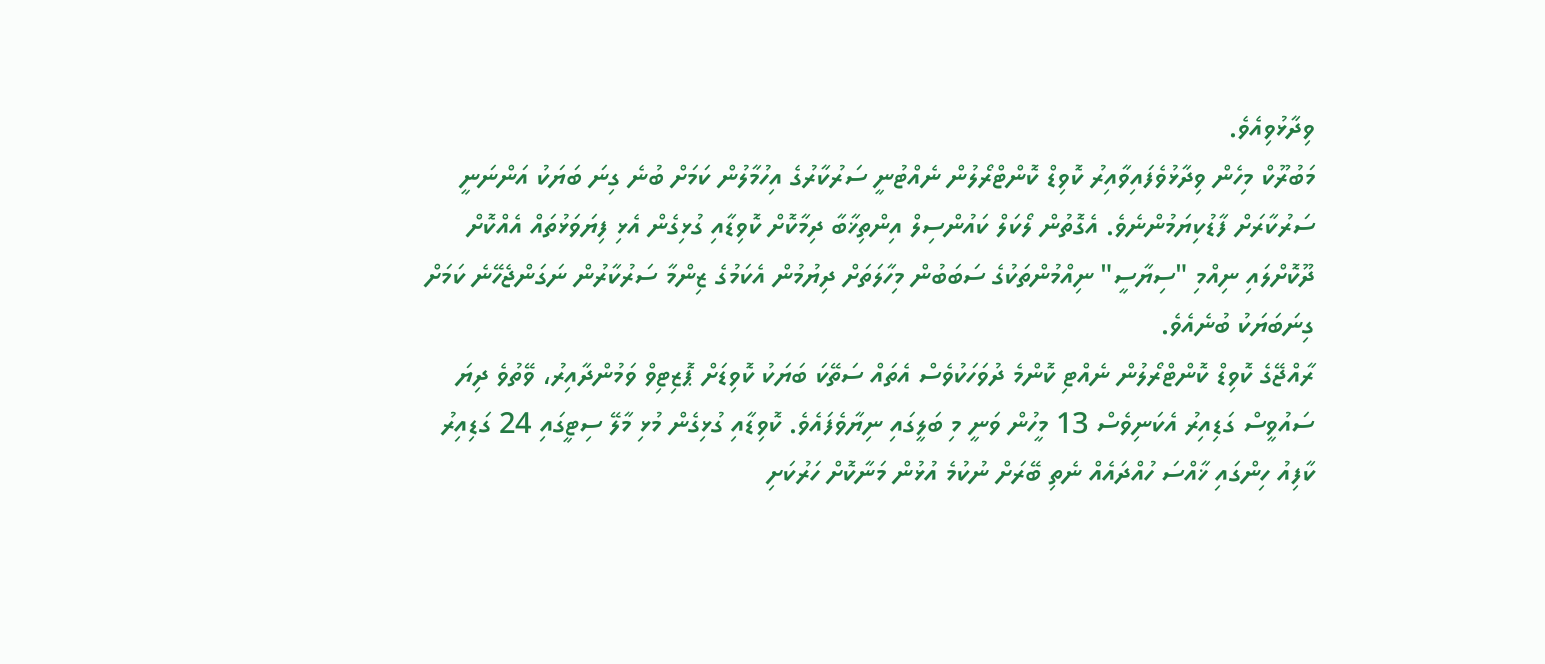ވިދާޅުވިއެވެ.
މަބުރޫކް މިހެން ވިދާޅުވެފައިވާއިރު ކޮވިޑް ކޮންޓްރޯލުން ނެއްޓުނީ ސަރުކާރުގެ އިހުމާލުން ކަމަށް ބުނެ ގިނަ ބަޔަކު އަންނަނީ ސަރުކާރަށް ފާޑުކިޔަމުންނެވެ. އެގޮތުން ލޯކަލް ކައުންސިލް އިންތިޚާބާ ދިމާކޮށް ކޮވިޑާއި ގުޅިގެން އެޅި ފިޔަވަޅުތައް އެއްކޮށް ދޫކޮށްލައި ނިއްމި "ސިޔާސީ" ނިއްމުންތަކުގެ ސަބަބުން މިހާލަތަށް ދިޔުމުން އެކަމުގެ ޒިންމާ ސަރުކާރުން ނަގަންޖެހޭނެ ކަމަށް ގިނަބަޔަކު ބުނެއެވެ.
ރާއްޖޭގެ ކޮވިޑް ކޮންޓްރޯލުން ނެއްޓި ކޮންމެ ދުވަހަކުވެސް އެތައް ސަތޭކަ ބަޔަކު ކޮވިޑަށް ޕޮޒިޓިވް ވަމުންދާއިރު، ވޭތުވެ ދިޔަ ސައުވީސް ގަޑިއިރު އެކަނިވެސް 13 މީހުން ވަނީ މި ބަލީގައި ނިޔާވެފައެވެ. ކޮވިޑާއި ގުޅިގެން މުޅި މާލޭ ސިޓީގައި 24 ގަޑިއިރު ކާފިއު ހިންގައި ޚާއްސަ ހުއްދައެއް ނެތި ބޭރަށް ނުކުމެ އުޅުން މަނާކޮށް ހަރުކަށި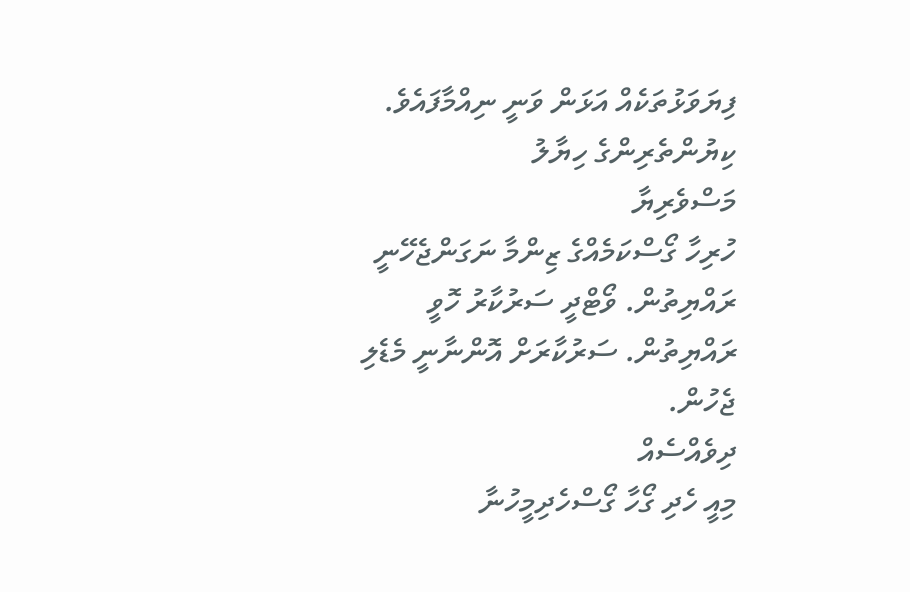ފިޔަވަޅުތަކެއް އަޅަން ވަނީ ނިއްމާފައެވެ.
ކިޔުންތެރިންގެ ހިޔާލު
މަސްވެރިޔާ
ހުރިހާ ގޯސްކަމެއްގެ ޒިންމާ ނަގަންޖެހޭނީ ރައްޔިތުން. ވޯޓްދީ ސަރުކާރު ހޮވީ ރައްޔިތުން. ސަރުކާރަށް އޮންނާނީ މެޑެލި ޖެހުން.
ދިވެއްސެއް
މިއީ ހެދި ގޯހާ ގޯސްހެދިމީހުނާ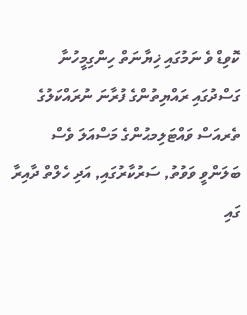ކޮވިޑް ވެ ނަމުގައި ޚިޔާނަތް ހިންގިމީހުނާ ގަސްދުގައި ރައްޔިތުންގެ ފުރާނަ ނުރައްކަލުގެ ތެރއަސް ވައްޓަލިމޙުންގެ މަސްއަލަ ވެސް ބަލަންވީ ވަވުތު, ސަރުކާރުގައި, އަދި ހެލްތް ދާއިރާ ގައި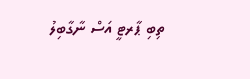ތިބި ޕާރޓީ އަސް ނާގާބިލު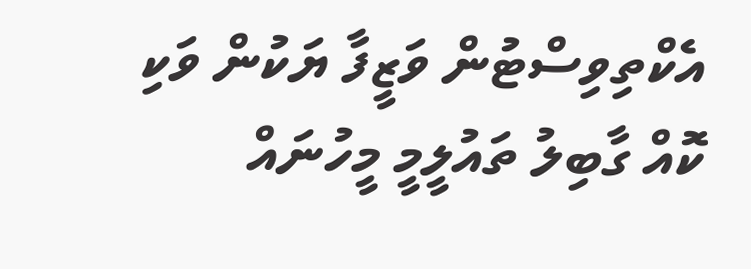އެކްތިވިސްޓުން ވަޒީފާ ޔަކުން ވަކި ކޮއް ގާބިލު ތައުލީމީ މީހުނައް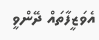އެވަޒީފާތައް ދޭންވީ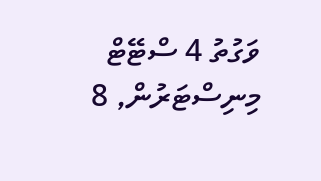ވަގުތު 4 ސްޓޭޓް މިނިސްޓަރުން, 8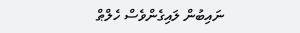ނައިބުން ލައިގެންވެސް ހެލްޠް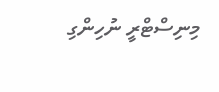މިނިސްޓްރީ ނުހިންގި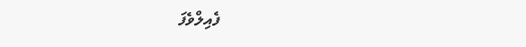ފެއިލްވެފަ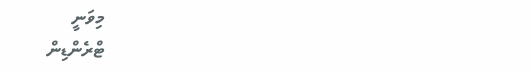މިވަނީ
ޓްރެންޑިން